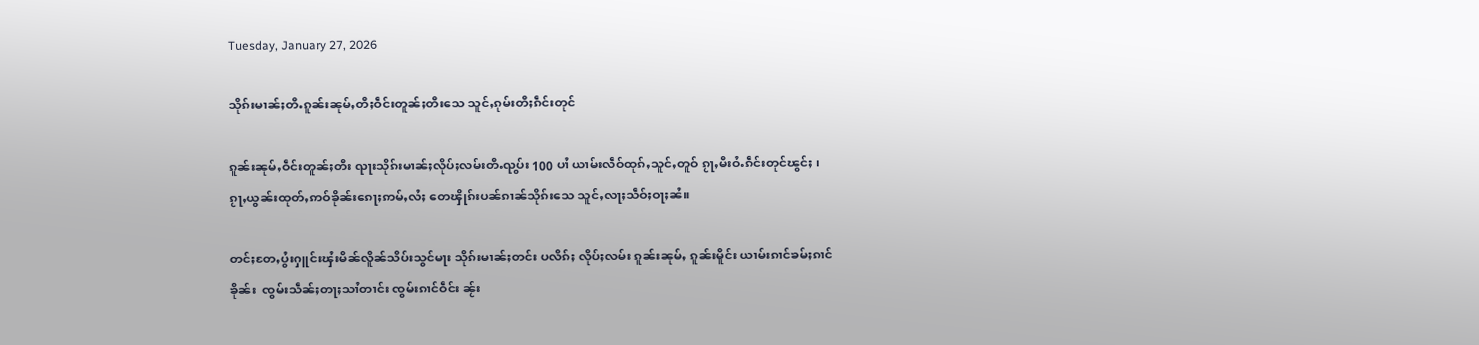Tuesday, January 27, 2026

သိုၵ်းမၢၼ်ႈတီႉၵူၼ်းၼုမ်ႇတီႈဝဵင်းတူၼ်ႈတီးသေ သူင်ႇၵုမ်းတီႈၵဵင်းတုင်

ၵူၼ်းၼုမ်ႇဝဵင်းတူၼ်ႈတီး ၺႃးသိုၵ်းမၢၼ်ႈလိုပ်ႈလမ်းတီႉၺွပ်း 100 ပၢႆ ယၢမ်းလဵဝ်ထုၵ်ႇသူင်ႇတူဝ် ၵႂႃႇမီးဝႆႉၵဵင်းတုင်ၽွင်ႈ ၊  ၵႂႃႇယွၼ်းထုတ်ႇဢဝ်ၶိုၼ်းၵေႃႈဢမ်ႇလႆႈ တေၾိုၵ်းပၼ်ၵၢၼ်သိုၵ်းသေ သူင်ႇလႃႈသဵဝ်ႈဝႃႈၼႆ။

တင်ႈတႄႇပွႆးႁူင်းၾႆးမိၼ်လိူၼ်သိပ်းသွင်မႃး သိုၵ်းမၢၼ်ႈတင်း ပလိၵ်ႈ လိုပ်ႈလမ်း ၵူၼ်းၼုမ်ႇ ၵူၼ်းမိူင်း ယၢမ်းၵၢင်ၶမ်ႈၵၢင်ၶိုၼ်း  ၸွမ်းသဵၼ်ႈတႃႈသၢႆတၢင်း ၸွမ်းၵၢင်ဝဵင်း ၼႂ်း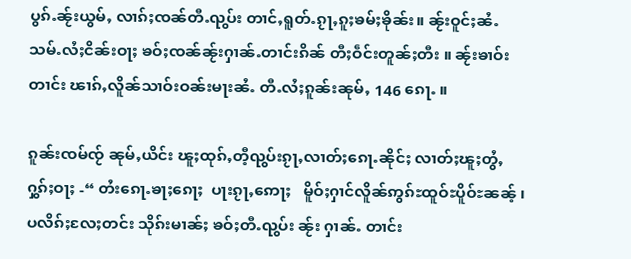ပွၵ်ႉၼႂ်းယွမ်ႇ လၢၵ်ႈၸၼ်တီႉၺွပ်း တၢင်ႇရူတ်ႉၵႂႃႇၵူႈၶမ်ႈၶိုၼ်း။ ၼႂ်းဝူင်ႈၼႆႉသမ်ႉလႆႈငိၼ်းဝႃႈ ၶဝ်ႈၸၼ်ၼႂ်းႁၢၼ်ႉတၢင်းၵိၼ် တီႈဝဵင်းတူၼ်ႈတီး ။ ၼႂ်းၶၢဝ်းတၢင်း ၽၢၵ်ႇလိူၼ်သၢဝ်းဝၼ်းမႃးၼႆႉ တီႉလႆႈၵူၼ်းၼုမ်ႇ 146 ၵေႃႉ ။

ၵူၼ်းၸမ်ၸႂ် ၼုမ်ႇယိင်း ၽူႈထုၵ်ႇတီ့ၺွပ်းၵႂႃႇလၢတ်ႈၵေႃႉၼိုင်ႈ လၢတ်ႈၽူႈတွႆႇႁွၵ်ႈဝႃႈ -“ တႆးၵေႃႉၶႃႈၵေႃႈ  ပႃးၵႂႃႇဢေႃႈ   မိူဝ်ႈႁၢင်လိူၼ်ဢွၵ်ႊထူဝ်ႊပိူဝ်ႊၼၼ့် ၊ ပလိၵ်ႈလႄႈတင်း သိုၵ်းမၢၼ်ႈ ၶဝ်ႈတီႉၺွပ်း ၼႂ်း ႁၢၼ်ႉ တၢင်း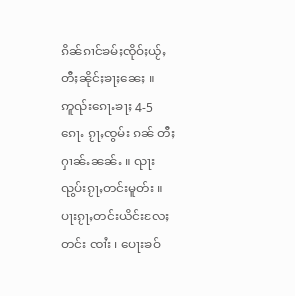ၵိၼ်ၵၢင်ၶမ်ႈၸိုဝ်ႈယႂ်ႇတီႈၼိုင်ႈၶႃႈၼေႈ ။ ဢူၺ်းၵေႃႉၶႃႈ 4-5 ၵေႃႉ ၵႂႃႇၸွမ်း ၵၼ် တီႈႁၢၼ်ႉၼၼ်ႉ ။ ၺႃးၺွပ်းၵႂႃႇတင်းမူတ်း ။   ပႃးၵႂႃႇတင်းယိင်းလႄႈ တင်း ၸၢႆး ၊ ပေႃးၶဝ်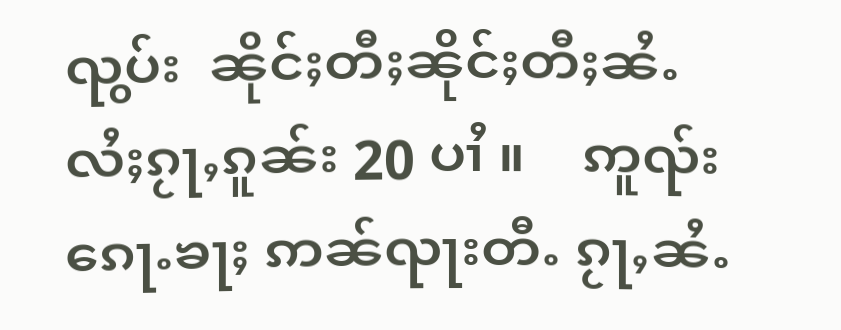ၺွပ်း  ၼိုင်ႈတီႈၼိုင်ႈတီႈၼႆႉ လႆႈၵႂႃႇၵူၼ်း 20 ပၢႆ ။    ဢူၺ်းၵေႃႉၶႃႈ ဢၼ်ၺႃးတီႉ ၵႂႃႇၼႆႉ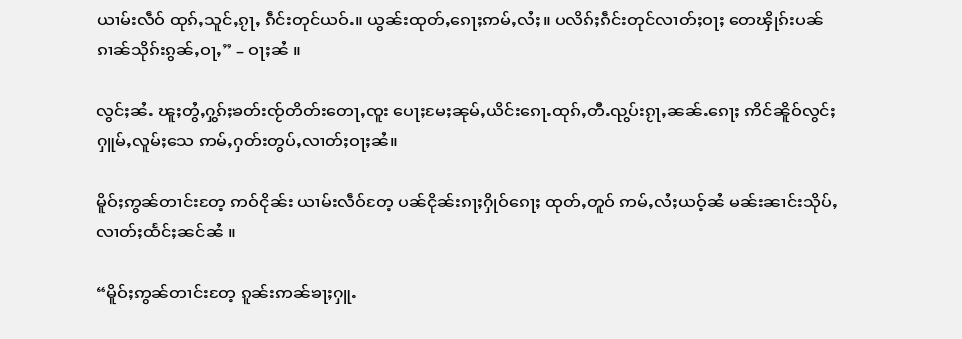ယၢမ်းလဵဝ် ထုၵ်ႇသူင်ႇၵႂႃႇ ၵဵင်းတုင်ယဝ်ႉ။ ယွၼ်းထုတ်ႇၵေႃႈဢမ်ႇလႆႈ။ ပလိၵ်ႈၵဵင်းတုင်လၢတ်ႈဝႃႈ တေၾိုၵ်းပၼ်ၵၢၼ်သိုၵ်းၵွၼ်ႇဝႃႇ” – ဝႃႈၼႆ ။

လွင်ႈၼႆႉ ၽူႈတွႆႇႁွၵ်ႈၶတ်းၸႂ်တိတ်းတေႃႇၸူး ပေႃႈမႄႈၼုမ်ႇယိင်းၵေႃႉထုၵ်ႇတီႉၺွပ်းၵႂႃႇၼၼ်ႉၵေႃႈ ဢိင်ၼိူဝ်လွင်ႈႁူမ်ႇလူမ်ႈသေ ဢမ်ႇႁတ်းတွပ်ႇလၢတ်ႈဝႃႈၼႆ။

မိူဝ်ႈဢွၼ်တၢင်းတႄ့ ဢဝ်ငိုၼ်း ယၢမ်းလဵဝ်တႄ့ ပၼ်ငိုၼ်းၵႃႈႁိုဝ်ၵေႃႈ ထုတ်ႇတူဝ် ဢမ်ႇလႆႈယဝ့်ၼႆ မၼ်းၼၢင်းသိုပ်ႇလၢတ်ႈထႅင်ႈၼင်ၼႆ ။

“မိူဝ်ႈဢွၼ်တၢင်းတႄ့ ၵူၼ်းဢၼ်ၶႃႈႁူႉ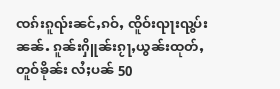ၸၵ်းၵူၺ်းၼင်ႇၵဝ်ႇ ၸိူဝ်းၺႃးၺွပ်းၼၼ်ႉ ၵူၼ်းႁိူၼ်းၵႂႃႇယွၼ်းထုတ်ႇတူဝ်ၶိုၼ်း လႆႈပၼ် 50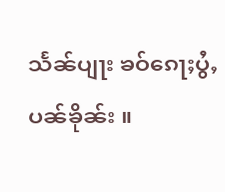သႅၼ်ပျႃး ၶဝ်ၵေႃႈပွႆႇပၼ်ၶိုၼ်း ။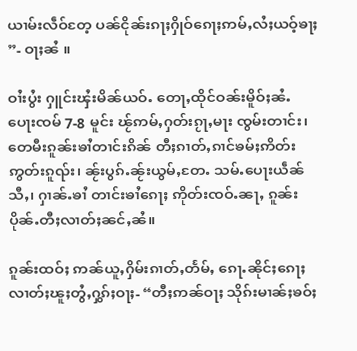ယၢမ်းလဵဝ်တႄ့ ပၼ်ငိုၼ်းၵႃႈႁိုဝ်ၵေႃႈဢမ်ႇလႆႈယဝ့်ၶႃႈ  ”- ဝႃႈၼႆ ။

ဝၢႆးပွႆး ႁူင်းၾႆးမိၼ်ယဝ်ႉ တေႃႇထိုင်ဝၼ်းမိူဝ်ႈၼႆႉ ပေႃးၸမ် 7-8 မူင်း ၽႂ်ဢမ်ႇႁတ်းၵႂႃႇမႃး ၸွမ်းတၢင်း၊  တေမီးၵူၼ်းၶၢႆတၢင်းၵိၼ် တီႈၵၢတ်ႇၵၢင်ၶမ်ႈဢိတ်းဢွတ်းၵူၺ်း၊ ၼႂ်းပွၵ်ႉၼႂ်းယွမ်ႇတႄႉ သမ်ႉပေႃးယဵၼ်သီႇ၊ ႁၢၼ်ႉၶၢႆ တၢင်းၶၢႆၵေႃႈ ဢိုတ်းၸဝ်ႉၼႃႇ ၵူၼ်းပိုၼ်ႉတီႈလၢတ်ႈၼင်ႇၼႆ။

ၵူၼ်းထဝ်ႈ ဢၼ်ယူႇႁိမ်းၵၢတ်ႇတႅမ်ႇ ၵေႃႉၼိုင်ႈၵေႃႈလၢတ်ႈၽူႈတွႆႇႁွၵ်ႈဝႃႈ- “တီႈဢၼ်ဝႃႈ သိုၵ်းမၢၼ်ႈၶဝ်ႈ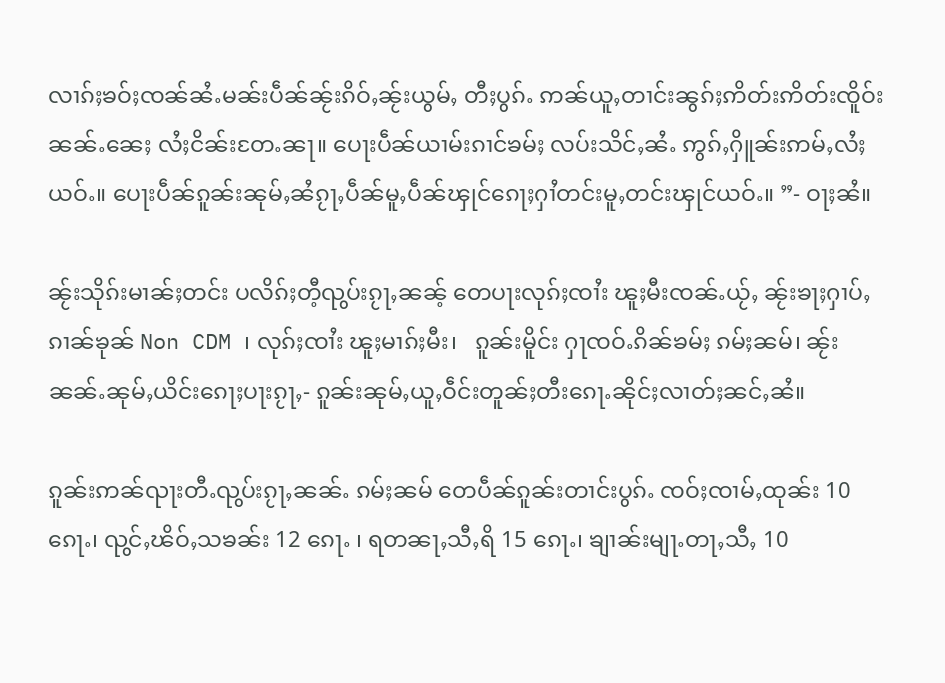လၢၵ်ႈၶဝ်ႈၸၼ်ၼႆႉမၼ်းပဵၼ်ၼႂ်းၵိဝ်ႇၼႂ်းယွမ်ႇ တီႈပွၵ်ႉ ဢၼ်ယူႇတၢင်းၼွၵ်ႈဢိတ်းဢိတ်းၸိူဝ်းၼၼ်ႉၼေႈ လႆႈငိၼ်းတႄႉၼႃ။ ပေႃးပဵၼ်ယၢမ်းၵၢင်ၶမ်ႈ လပ်းသိင်ႇၼႆႉ ဢွၵ်ႇႁိူၼ်းဢမ်ႇလႆႈယဝ်ႉ။ ပေႃးပဵၼ်ၵူၼ်းၼုမ်ႇၼႆၵႂႃႇပဵၼ်မူႇပဵၼ်ၾုင်ၵေႃႈႁၢႆတင်းမူႇတင်းၾုင်ယဝ်ႉ။ ”- ဝႃႈၼႆ။

ၼႂ်းသိုၵ်းမၢၼ်ႈတင်း ပလိၵ်ႈတီ့ၺွပ်းၵႂႃႇၼၼ့် တေပႃးလုၵ်ႈၸၢႆး ၽူႈမီးၸၼ်ႉယႂ်ႇ ၼႂ်းၶႃႈႁၢပ်ႇၵၢၼ်ၶုၼ် Non CDM ၊ လုၵ်ႈၸၢႆး ၽူႈမၢၵ်ႈမီး၊   ၵူၼ်းမိူင်း ႁႃၸဝ်ႉၵိၼ်ၶမ်ႈ ၵမ်ႈၼမ်၊ ၼႂ်းၼၼ်ႉၼုမ်ႇယိင်းၵေႃႈပႃးၵႂႃႇ- ၵူၼ်းၼုမ်ႇယူႇဝဵင်းတူၼ်ႈတီးၵေႃႉၼိုင်ႈလၢတ်ႈၼင်ႇၼႆ။

ၵူၼ်းဢၼ်ၺႃးတီႉၺွပ်းၵႂႃႇၼၼ်ႉ ၵမ်ႈၼမ် တေပဵၼ်ၵူၼ်းတၢင်းပွၵ်ႉ ၸဝ်ႈၸၢမ်ႇထုၼ်း 10 ၵေႃႉ၊ ၺွင်ႇၽိဝ်ႇသၶၼ်း 12 ၵေႃႉ ၊ ရတၼႃႇသီႇရိ 15 ၵေႃႉ၊ ၶျၢၼ်းမျႃႉတႃႇသီႇ 10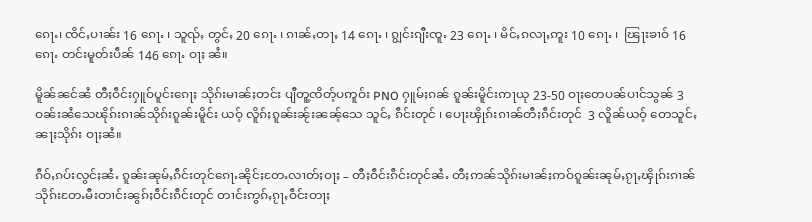ၵေႃႉ၊ ၸိင်ႇပၢၼ်း 16 ၵေႃႉ ၊ သူၺ်ႇ တွင်ႇ 20 ၵေႃႉ ၊ ၵၢၼ်ႇတႃႇ 14 ၵေႃႉ ၊ ၵျွင်းၵျီးၸူႉ 23 ၵေႃႉ ၊ မိင်ႇၵလႃႇဢူး 10 ၵေႃႉ ၊  ၽြႃးၶၢဝ် 16 ၵေႃႉ တင်းမူတ်းပဵၼ် 146 ၵေႃႉ ဝႃႈ ၼႆ။

မိူၼ်ၼင်ၼႆ တီႈဝဵင်းႁူဝ်ပူင်းၵေႃႈ သိုၵ်းမၢၼ်ႈတင်း ပျီတူ့ၸိတ့်ပဢူဝ်း PNO ႁူမ်ႈၵၼ် ၵူၼ်းမိူင်းဢႃယု 23-50 ဝႃႈတေပၼ်ပၢင်သွၼ် 3 ဝၼ်းၼႆသေၽိုၵ်းၵၢၼ်သိုၵ်းၵူၼ်းမိူင်း ယဝ့် လိူၵ်ႈၵူၼ်းၼႂ်းၼၼ့်သေ သူင်ႇ ၵဵင်းတုင် ၊ ပေႃးၾိုၵ်းၵၢၼ်တီႈၵဵင်းတုင်  3 လိူၼ်ယဝ့် တေသူင်ႇၼႃႈသိုၵ်း ဝႃႈၼႆ။

ၵဵဝ်ႇၵပ်းလွင်ႈၼႆႉ ၵူၼ်းၼုမ်ႇၵဵင်းတုင်ၵေႃႉၼိုင်ႈတႄႉလၢတ်ႈဝႃႈ – တီႈဝဵင်းၵဵင်းတုင်ၼႆႉ တီႈဢၼ်သိုၵ်းမၢၼ်ႈဢဝ်ၵူၼ်းၼုမ်ႇၵႂႃႇၾိုၵ်းၵၢၼ်သိုၵ်းတႄႉမီးတၢင်းၼွၵ်ႈဝဵင်းၵဵင်းတုင် တၢင်းဢွၵ်ႇၵႂႃႇဝဵင်းတႃႈ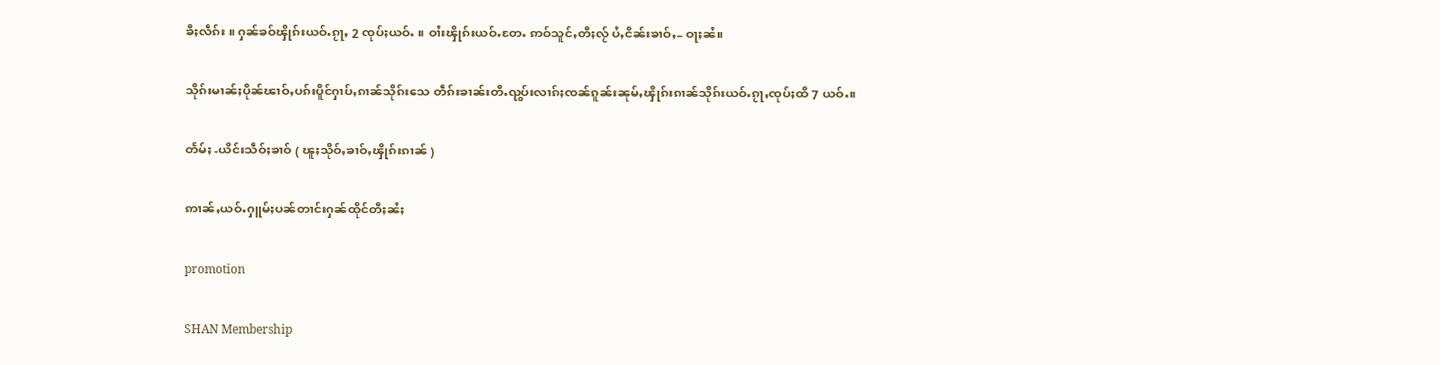ၶီႈလဵၵ်း ။ ႁၼ်ၶဝ်ၾိုၵ်းယဝ်ႉၵႂႃႇ 2 ၸုပ်ႈယဝ်ႉ ။ ဝၢႆးၾိုၵ်းယဝ်ႉတႄႉ ဢဝ်သူင်ႇတီႈလႂ် ပႆႇငိၼ်းၶၢဝ်ႇ– ဝႃႈၼႆ။

သိုၵ်းမၢၼ်ႈပိုၼ်ၽၢဝ်ႇပၵ်းပိူင်ႁၢပ်ႇၵၢၼ်သိုၵ်းသေ တဵၵ်းၶၢၼ်းတီႉၺွပ်းလၢၵ်ႈၸၼ်ၵူၼ်းၼုမ်ႇၾိုၵ်းၵၢၼ်သိုၵ်းယဝ်ႉၵႂႃႇၸုပ်ႈထိ 7 ယဝ်ႉ။

တႅမ်ႈ -ယိင်းသဵဝ်ႈၶၢဝ် ( ၽူႈသိုဝ်ႇၶၢဝ်ႇၾိုၵ်းၵၢၼ် )

ဢၢၼ်ႇယဝ်ႉႁူမ်ႈပၼ်တၢင်းႁၼ်ထိုင်တီႈၼႆႈ

promotion

SHAN Membership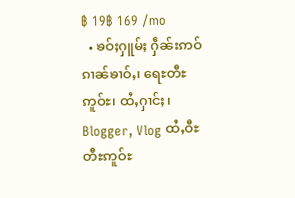฿ 19฿ 169 /mo
  • ၶဝ်ႈႁူမ်ႈ ႁဵၼ်းဢဝ်ၵၢၼ်ၶၢဝ်ႇ၊ ရေႊတီႊဢူဝ်ႊ၊ ထႆႇႁၢင်ႈ၊ Blogger, Vlog ထႆႇဝီႊတီႊဢူဝ်ႊ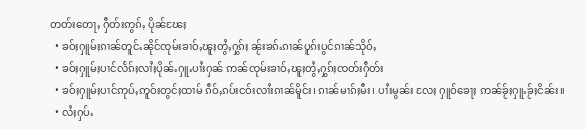တတ်းတေႃႇ ႁဵတ်းဢွၵ်ႇ ပိုၼ်ၽႄႈ
  • ၶဝ်ႈႁူမ်ႈၵၢၼ်တူင်ႉၼိုင်ၸုမ်းၶၢဝ်ႇၽူႈတွႆႇႁွၵ်ႈ ၼႂ်းၶၵ်ႉၵၢၼ်ပူၵ်းပွင်ၵၢၼ်သိုဝ်ႇ
  • ၶဝ်ႈႁူမ်ႈပၢင်လႅၵ်ႈလၢႆႈပိုၼ်ႉႁူႉပၢႆးႁၼ် ဢၼ်ၸုမ်းၶၢဝ်ႇၽူႈတွႆႇႁွၵ်ႈၸတ်းႁဵတ်း
  • ၶဝ်ႈႁူမ်ႈပၢင်ဢုပ်ႇဢူဝ်းတွင်ႈထၢမ် ၵဵဝ်ႇၵပ်းငဝ်းလၢႆးၵၢၼ်မိူင်း၊ ၵၢၼ်မၢၵ်ႈမီး၊ ပၢႆးမွၼ်း လႄႈ ႁူဝ်ၶေႃႈ ဢၼ်ၶႂ်ႈႁူႉၶႂ်ႈငိၼ်း။
  • လႆႈႁပ်ႉ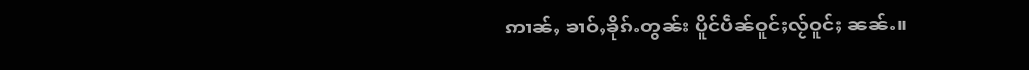ဢၢၼ်ႇ ၶၢဝ်ႇၶိုၵ်ႉတွၼ်း ပိူင်ပဵၼ်ဝူင်ႈလႂ်ဝူင်ႈ ၼၼ်ႉ။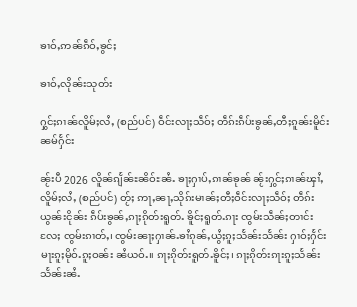ၶၢဝ်ႇဢၼ်ၵဵဝ်ႇၶွင်ႈ

ၶၢဝ်ႇလိုၼ်းသုတ်း

ႁွင်ႈၵၢၼ်လိူမ်ႈလႆႇ (စည်ပင်) ဝဵင်းလႃႈသဵဝ်ႈ တဵၵ်းၵဵပ်းၶွၼ်ႇတီႈၵူၼ်းမိူင်းၼမ်ႁႅင်း

ၼႂ်းပီ 2026 လိူၼ်ၵျႅၼ်ႊၼိဝ်ႊၼႆႉ ၶႃႈႁၢပ်ႇၵၢၼ်ၶုၼ် ၼႂ်းႁွင်ႈၵၢၼ်ၾၢႆႇလိူမ်ႈလႆႇ (စည်ပင်) တႂ်ႈ ဢႃႇၼႃႇသိုၵ်းမၢၼ်ႈတီႈဝဵင်းလႃႈသဵဝ်ႈ တဵၵ်းယွၼ်းငိုၼ်း ၵဵပ်းၶွၼ်ႇၵႃႈၵိုတ်းရူတ်ႉ ၶိူင်ႈရူတ်ႉၵႃး ၸွမ်းသဵၼ်ႈတၢင်း လႄႈ ၸွမ်းၵၢတ်ႇ၊ ၸွမ်းၼႃႈႁၢၼ်ႉၶၢႆၵုၼ်ႇယွႆႈၵူႈသႅၼ်းသႅၼ်း ႁၢဝ်ႈႁႅင်းမႃးၵူႈမိုဝ်ႉၵူႈဝၼ်း ၼႆယဝ်ႉ။ ၵႃႈၵိုတ်းရူတ်ႉၶိူင်ႈ၊ ၵႃႈၵိုတ်းၵႃးၵူႈသႅၼ်းသႅၼ်းၼႆႉ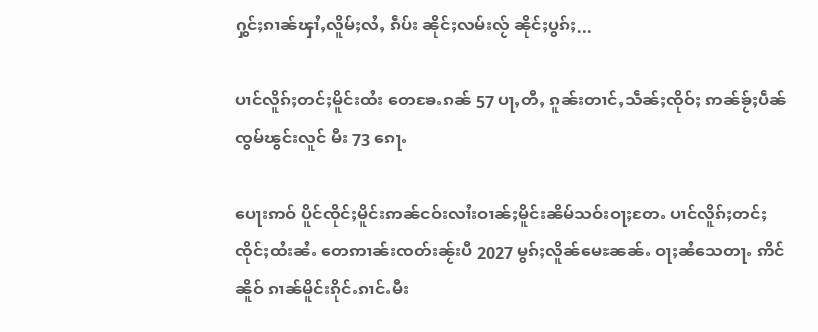ႁွင်ႈၵၢၼ်ၾၢႆႇလိူမ်ႈလႆႇ ၵဵပ်း ၼိုင်ႈလမ်းလႂ် ၼိုင်ႈပွၵ်ႈ...

ပၢင်လိူၵ်ႈတင်ႈမိူင်းထႆး တေၶႄႉၵၼ် 57 ပႃႇတီႇ ၵူၼ်းတၢင်ႇသဵၼ်ႈၸိုဝ်ႈ ဢၼ်ၶႂ်ႈပဵၼ်ၸွမ်ၽွင်းလူင် မီး 73 ၵေႃႉ

ပေႃးဢဝ် ပိူင်ၸိုင်ႈမိူင်းဢၼ်ငဝ်းလၢႆးဝၢၼ်ႈမိူင်းၼိမ်သဝ်းဝႃႈတႄႉ ပၢင်လိူၵ်ႈတင်ႈၸိုင်ႈထႆးၼႆႉ တေဢၢၼ်းၸတ်းၼႂ်းပီ 2027 မွၵ်ႈလိူၼ်မေႊၼၼ်ႉ ဝႃႈၼႆသေတႃႉ ဢိင်ၼိူဝ် ၵၢၼ်မိူင်းၵိုင်ႉၵၢင်ႉမီး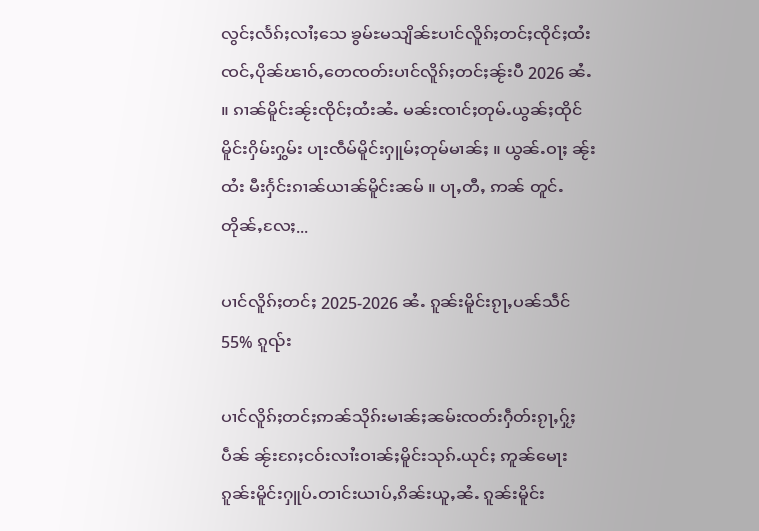လွင်ႈလႅၵ်ႈလၢႆႈသေ ၶွမ်ႊမသျိၼ်ႊပၢင်လိူၵ်ႈတင်ႈၸိုင်ႈထႆး ၸင်ႇပိုၼ်ၽၢဝ်ႇတေၸတ်းပၢင်လိူၵ်ႈတင်ႈၼႂ်းပီ 2026 ၼႆႉ ။ ၵၢၼ်မိူင်းၼႂ်းၸိုင်ႈထႆးၼႆႉ မၼ်းၸၢင်ႈတုမ်ႉယွၼ်ႈထိုင်မိူင်းႁိမ်းႁွမ်း ပႃးၸဵမ်မိူင်းႁူမ်ႈတုမ်မၢၼ်ႈ ။ ယွၼ်ႉဝႃႈ ၼႂ်းထႆး မီးႁႅင်းၵၢၼ်ယၢၼ်မိူင်းၼမ် ။ ပႃႇတီႇ ဢၼ် တူင်ႉတိုၼ်ႇလႄႈ...

ပၢင်လိူၵ်ႈတင်ႈ 2025-2026 ၼႆႉ ၵူၼ်းမိူင်းၵႂႃႇပၼ်သဵင် 55% ၵူၺ်း

ပၢင်လိူၵ်ႈတင်ႈဢၼ်သိုၵ်းမၢၼ်ႈၼမ်းၸတ်းႁဵတ်းၵႂႃႇႁႂ်ႈပဵၼ် ၼႂ်းၵႄႈငဝ်းလၢႆးဝၢၼ်ႈမိူင်းသုၵ်ႉယုင်ႈ ဢူၼ်မေႃး ၵူၼ်းမိူင်းႁူပ်ႉတၢင်းယၢပ်ႇၵိၼ်းယူႇၼႆႉ ၵူၼ်းမိူင်း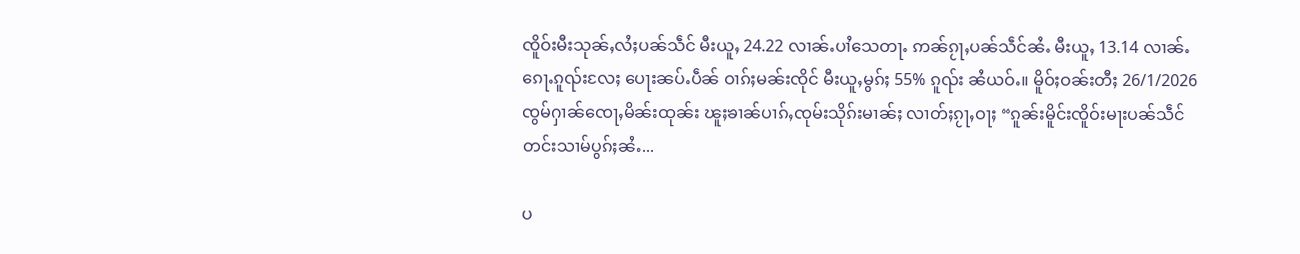ၸိူဝ်းမီးသုၼ်ႇလႆႈပၼ်သဵင် မီးယူႇ 24.22 လၢၼ်ႉပၢႆသေတႃႉ ဢၼ်ၵႂႃႇပၼ်သဵင်ၼႆႉ မီးယူႇ 13.14 လၢၼ်ႉၵေႃႉၵူၺ်းလႄႈ ပေႃးၼပ်ႉပဵၼ် ဝၢၵ်ႈမၼ်းၸိုင် မီးယူႇမွၵ်ႈ 55% ၵူၺ်း ၼႆယဝ်ႉ။ မိူဝ်ႈဝၼ်းတီႈ 26/1/2026 ၸွမ်ႁၢၼ်ၸေႃႇမိၼ်းထုၼ်း ၽူႈၶၢၼ်ပၢၵ်ႇၸုမ်းသိုၵ်းမၢၼ်ႈ လၢတ်ႈၵႂႃႇဝႃႈ “ၵူၼ်းမိူင်းၸိူဝ်းမႃးပၼ်သဵင် တင်းသၢမ်ပွၵ်ႈၼႆႉ...

ပ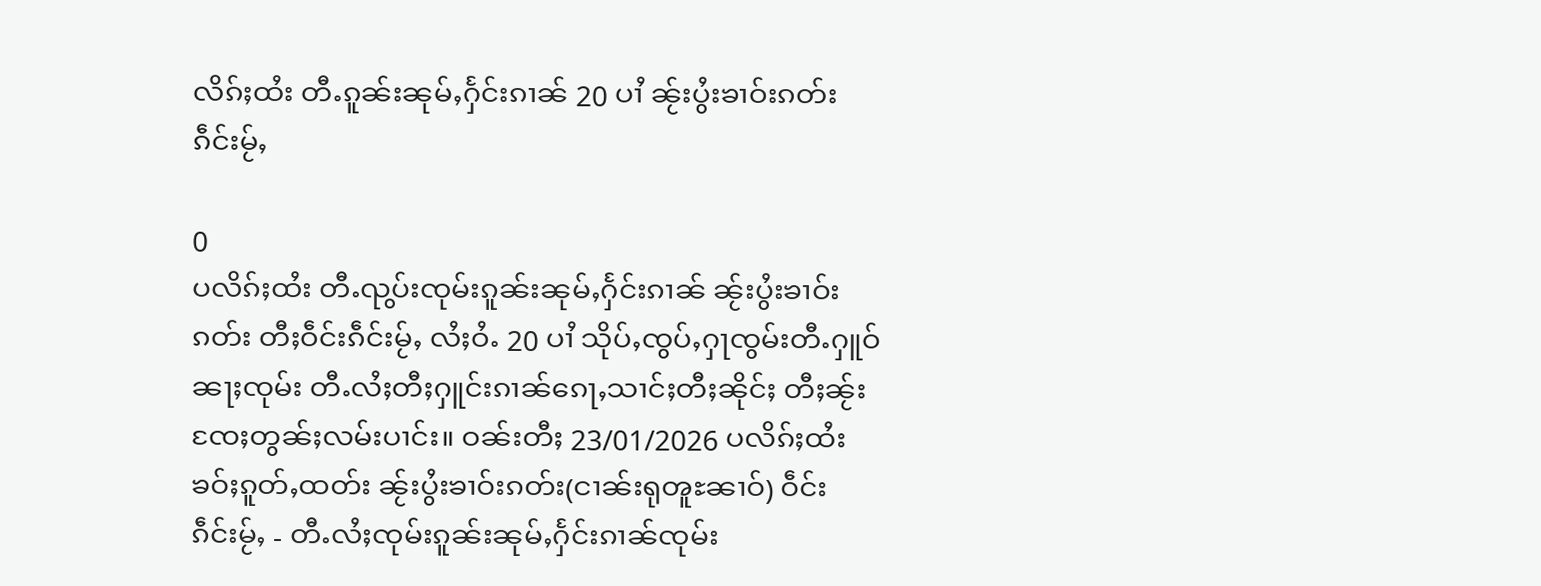လိၵ်ႈထႆး တီႉၵူၼ်းၼုမ်ႇႁႅင်းၵၢၼ် 20 ပၢႆ ၼႂ်းပွႆးၶၢဝ်းၵတ်း ၵဵင်းမႂ်ႇ

0
ပလိၵ်ႈထႆး တီႉၺွပ်းၸုမ်းၵူၼ်းၼုမ်ႇႁႅင်းၵၢၼ် ၼႂ်းပွႆးၶၢဝ်းၵတ်း တီႈဝဵင်းၵဵင်းမႂ်ႇ လႆႈဝႆႉ 20 ပၢႆ သိုပ်ႇၸွပ်ႇႁႃၸွမ်းတီႉႁူဝ်ၼႃႈၸုမ်း တီႉလႆႈတီႈႁူင်းၵၢၼ်ၵေႃႇသၢင်ႈတီႈၼိုင်ႈ တီႈၼႂ်းၸႄႈတွၼ်ႈလမ်းပၢင်း။ ဝၼ်းတီႈ 23/01/2026 ပလိၵ်ႈထႆး ၶဝ်ႈၵူတ်ႇထတ်း ၼႂ်းပွႆးၶၢဝ်းၵတ်း(ငၢၼ်းရုၻူႊၼၢဝ်) ဝဵင်းၵဵင်းမႂ်ႇ - တီႉလႆႈၸုမ်းၵူၼ်းၼုမ်ႇႁႅင်းၵၢၼ်ၸုမ်း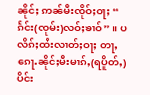ၼိုင်ႈ ဢၼ်မီးၸိုဝ်ႈဝႃႈ “ ၵႅင်း(ၸုမ်း)လဝ်ႈၶၢဝ်” ။ ပလိၵ်ႈထႆးလၢတ်ႈဝႃႈ တႃႇၵေႃႉၼိုင်ႈမီးမၢၵ်ႇ(ရပိူတ်ႇ) ပိင်း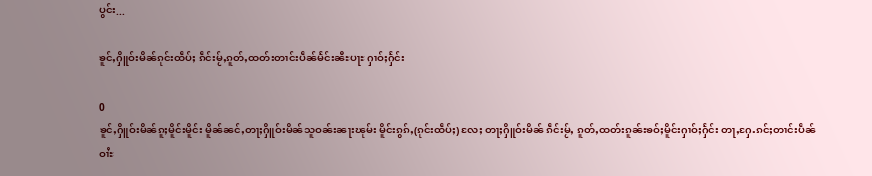ပွင်း...

ၶူင်ႇႁိူဝ်းမိၼ်ၵုင်းထဵပ်ႈ ၵဵင်းမႂ်ႇၵူတ်ႇထတ်းတၢင်းပဵၼ်မႅင်းၼီႊပႃႊ ႁၢဝ်ႈႁႅင်း

0
ၶူင်ႇႁိူဝ်းမိၼ်ၵူႈမိူင်းမိူင်း မိူၼ်ၼင်ႇတႃႈႁိူဝ်းမိၼ်သူဝၼ်းၼႃးၽုမ်း မိူင်းၵွၵ်ႇ(ၵုင်းထဵပ်ႈ) လႄႈ တႃႈႁိူဝ်းမိၼ် ၵဵင်းမႂ်ႇ ၵူတ်ႇထတ်းၵူၼ်းၶဝ်ႈမိူင်းႁၢဝ်ႈႁႅင်း တႃႇႁႄႉၵင်ႈတၢင်းပဵၼ် ဝၢႆႊ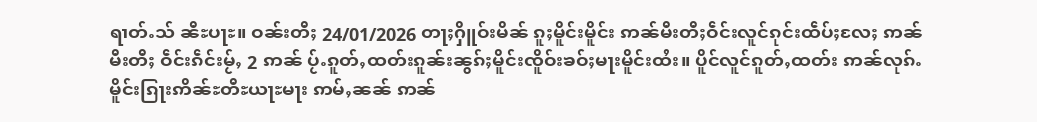ရၢတ်ႉသ် ၼီႊပႃႊ။ ဝၼ်းတီႈ 24/01/2026 တႃႈႁိူဝ်းမိၼ် ၵူႈမိူင်းမိူင်း ဢၼ်မီးတီႈဝဵင်းလူင်ၵုင်းထဵပ်ႈလႄႈ ဢၼ်မီးတီႈ ဝဵင်းၵဵင်းမႂ်ႇ 2 ဢၼ် ပႂ်ႉၵူတ်ႇထတ်းၵူၼ်းၼွၵ်ႈမိူင်းၸိူဝ်းၶဝ်ႈမႃးမိူင်းထႆး။ ပိူင်လူင်ၵူတ်ႇထတ်း ဢၼ်လုၵ်ႉမိူင်းၵြႃးဢိၼ်ႊတီႊယႃႊမႃး ဢမ်ႇၼၼ် ဢၼ်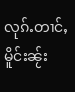လုၵ်ႉတၢင်ႇမိူင်းၼႂ်း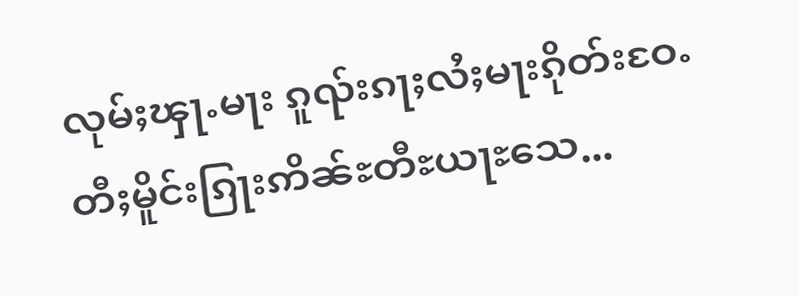လုမ်ႈၾႃႉမႃး ၵူၺ်းၵႃႈလႆႈမႃးၵိုတ်းဝႄႉတီႈမိူင်းၵြႃးဢိၼ်ႊတီႊယႃႊသေ...